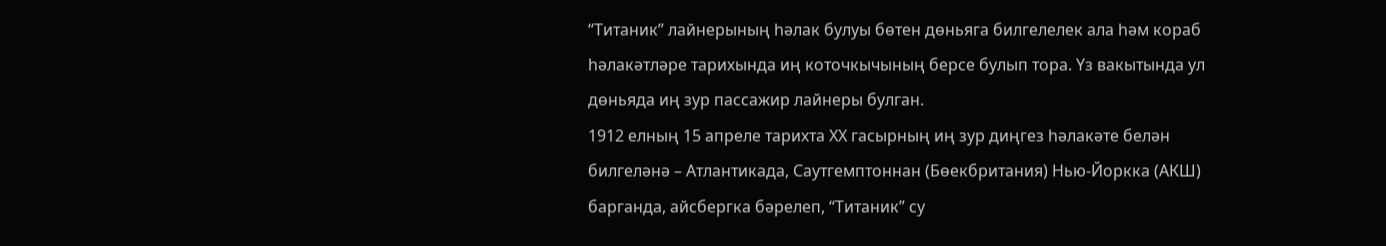“Титаник” лайнерының һәлак булуы бөтен дөньяга билгелелек ала һәм кораб һәлакәтләре тарихында иң коточкычының берсе булып тора. Үз вакытында ул дөньяда иң зур пассажир лайнеры булган.
1912 елның 15 апреле тарихта ХХ гасырның иң зур диңгез һәлакәте белән билгеләнә – Атлантикада, Саутгемптоннан (Бөекбритания) Нью-Йоркка (АКШ) барганда, айсбергка бәрелеп, “Титаник” су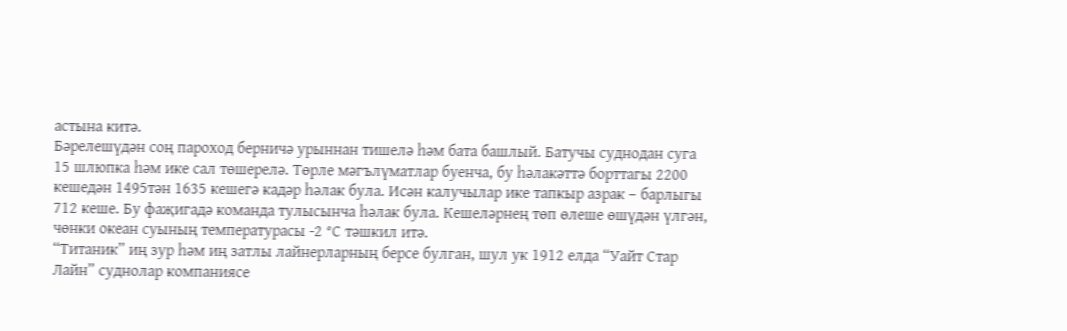астына китә.
Бәрелешүдән соң пароход берничә урыннан тишелә һәм бата башлый. Батучы суднодан суга 15 шлюпка һәм ике сал төшерелә. Төрле мәгълүматлар буенча, бу һәлакәттә борттагы 2200 кешедән 1495тән 1635 кешегә кадәр һәлак була. Исән калучылар ике тапкыр азрак – барлыгы 712 кеше. Бу фаҗигадә команда тулысынча һәлак була. Кешеләрнең төп өлеше өшүдән үлгән, чөнки океан суының температурасы -2 °С тәшкил итә.
“Титаник” иң зур һәм иң затлы лайнерларның берсе булган, шул ук 1912 елда “Уайт Стар Лайн” суднолар компаниясе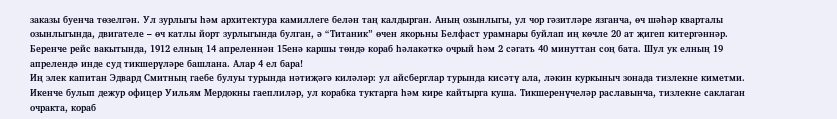заказы буенча төзелгән. Ул зурлыгы һәм архитектура камиллеге белән таң калдырган. Аның озынлыгы, ул чор гәзитләре язганча, өч шәһәр кварталы озынлыгында, двигателе – өч катлы йорт зурлыгында булган, ә “Титаник” өчен якорьны Белфаст урамнары буйлап иң көчле 20 ат җигеп китергәннәр.
Беренче рейс вакытында, 1912 елның 14 апреленнән 15енә каршы төндә кораб һәлакәткә очрый һәм 2 сәгать 40 минуттан соң бата. Шул ук елның 19 апрелендә инде суд тикшерүләре башлана. Алар 4 ел бара!
Иң элек капитан Эдвард Смитның гаебе булуы турында нәтиҗәгә киләләр: ул айсберглар турында кисәтү ала, ләкин куркыныч зонада тизлекне киметми.
Икенче булып дежур офицер Уильям Мердокны гаеплиләр, ул корабка туктарга һәм кире кайтырга куша. Тикшеренүчеләр раславынча, тизлекне саклаган очракта, кораб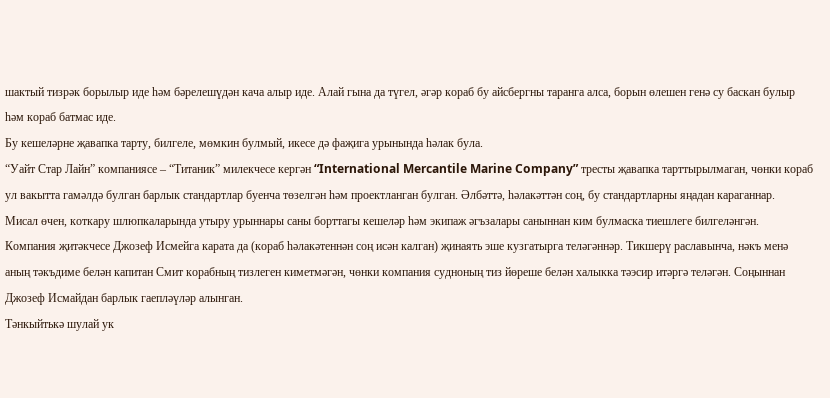шактый тизрәк борылыр иде һәм бәрелешүдән кача алыр иде. Алай гына да түгел, әгәр кораб бу айсбергны таранга алса, борын өлешен генә су баскан булыр һәм кораб батмас иде.
Бу кешеләрне җавапка тарту, билгеле, мөмкин булмый, икесе дә фаҗига урынында һәлак була.
“Уайт Стар Лайн” компаниясе – “Титаник” милекчесе кергән “International Mercantile Marine Company” тресты җавапка тарттырылмаган, чөнки кораб ул вакытта гамәлдә булган барлык стандартлар буенча төзелгән һәм проектланган булган. Әлбәттә, һәлакәттән соң, бу стандартларны яңадан караганнар.
Мисал өчен, коткару шлюпкаларында утыру урыннары саны борттагы кешеләр һәм экипаж әгъзалары саныннан ким булмаска тиешлеге билгеләнгән.
Компания җитәкчесе Джозеф Исмейга карата да (кораб һәлакәтеннән соң исән калган) җинаять эше кузгатырга теләгәннәр. Тикшерү раславынча, нәкъ менә аның тәкъдиме белән капитан Смит корабның тизлеген киметмәгән, чөнки компания судноның тиз йөреше белән халыкка тәэсир итәргә теләгән. Соңыннан Джозеф Исмайдан барлык гаепләүләр алынган.
Тәнкыйтькә шулай ук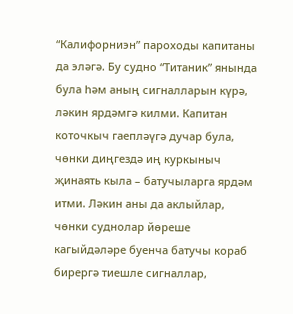“Калифорниэн” пароходы капитаны да эләгә. Бу судно “Титаник” янында була һәм аның сигналларын күрә, ләкин ярдәмгә килми. Капитан коточкыч гаепләүгә дучар була, чөнки диңгездә иң куркыныч җинаять кыла – батучыларга ярдәм итми. Ләкин аны да аклыйлар, чөнки суднолар йөреше кагыйдәләре буенча батучы кораб бирергә тиешле сигналлар,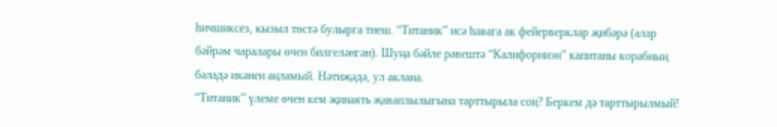һичшиксез, кызыл төстә булырга тиеш. “Титаник” исә һавага ак фейерверклар җибәрә (алар бәйрәм чаралары өчен билгеләнгән). Шуңа бәйле рәвештә “Калифорниэн” капитаны корабның бәладә икәнен аңламый. Нәтиҗәдә, ул аклана.
“Титаник” үлеме өчен кем җинаять җаваплылыгына тарттырыла соң? Беркем дә тарттырылмый!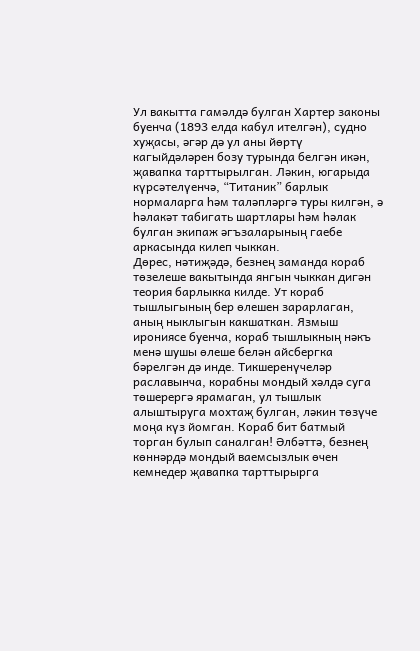Ул вакытта гамәлдә булган Хартер законы буенча (1893 елда кабул ителгән), судно хуҗасы, әгәр дә ул аны йөртү кагыйдәләрен бозу турында белгән икән, җавапка тарттырылган. Ләкин, югарыда күрсәтелүенчә, “Титаник” барлык нормаларга һәм таләпләргә туры килгән, ә һәлакәт табигать шартлары һәм һәлак булган экипаж әгъзаларының гаебе аркасында килеп чыккан.
Дөрес, нәтиҗәдә, безнең заманда кораб төзелеше вакытында янгын чыккан дигән теория барлыкка килде. Ут кораб тышлыгының бер өлешен зарарлаган, аның ныклыгын какшаткан. Язмыш ирониясе буенча, кораб тышлыкның нәкъ менә шушы өлеше белән айсбергка бәрелгән дә инде. Тикшеренүчеләр раславынча, корабны мондый хәлдә суга төшерергә ярамаган, ул тышлык алыштыруга мохтаҗ булган, ләкин төзүче моңа күз йомган. Кораб бит батмый торган булып саналган! Әлбәттә, безнең көннәрдә мондый ваемсызлык өчен кемнедер җавапка тарттырырга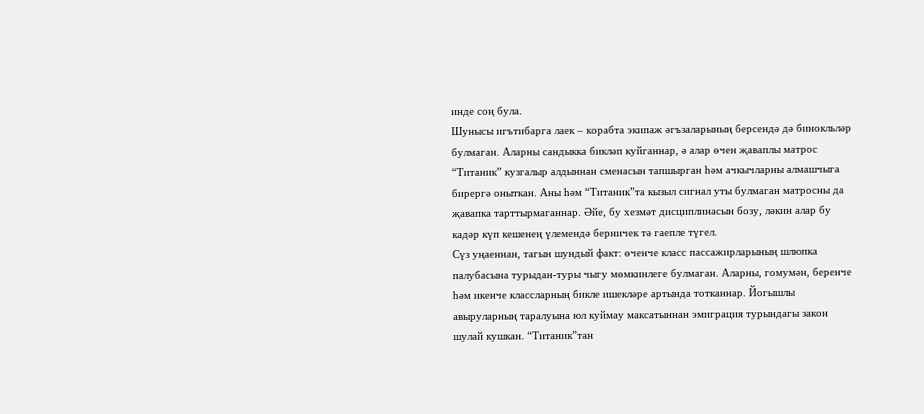инде соң була.
Шунысы игътибарга лаек – корабта экипаж әгъзаларының берсендә дә бинокльләр булмаган. Аларны сандыкка бикләп куйганнар, ә алар өчен җаваплы матрос “Титаник” кузгалыр алдыннан сменасын тапшырган һәм ачкычларны алмашчыга бирергә оныткан. Аны һәм “Титаник”та кызыл сигнал уты булмаган матросны да җавапка тарттырмаганнар. Әйе, бу хезмәт дисциплинасын бозу, ләкин алар бу кадәр күп кешенең үлемендә берничек тә гаепле түгел.
Сүз уңаеннан, тагын шундый факт: өченче класс пассажирларының шлюпка палубасына турыдан-туры чыгу мөмкинлеге булмаган. Аларны, гомумән, беренче һәм икенче классларның бикле ишекләре артында тотканнар. Йогышлы авыруларның таралуына юл куймау максатыннан эмиграция турындагы закон шулай кушкан. “Титаник”тан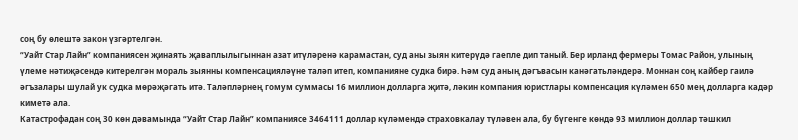соң бу өлештә закон үзгәртелгән.
“Уайт Стар Лайн” компаниясен җинаять җаваплылыгыннан азат итүләренә карамастан, суд аны зыян китерүдә гаепле дип таный. Бер ирланд фермеры Томас Район, улының үлеме нәтиҗәсендә китерелгән мораль зыянны компенсацияләүне таләп итеп, компанияне судка бирә. Һәм суд аның дәгъвасын канәгатьләндерә. Моннан соң кайбер гаилә әгъзалары шулай ук судка мөрәҗәгать итә. Таләпләрнең гомум суммасы 16 миллион долларга җитә, ләкин компания юристлары компенсация күләмен 650 мең долларга кадәр киметә ала.
Катастрофадан соң 30 көн дәвамында “Уайт Стар Лайн” компаниясе 3464111 доллар күләмендә страховкалау түләвен ала, бу бүгенге көндә 93 миллион доллар тәшкил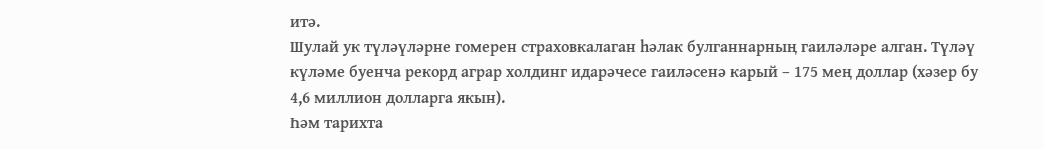итә.
Шулай ук түләүләрне гомерен страховкалаган һәлак булганнарның гаиләләре алган. Түләү күләме буенча рекорд аграр холдинг идарәчесе гаиләсенә карый – 175 мең доллар (хәзер бу 4,6 миллион долларга якын).
Һәм тарихта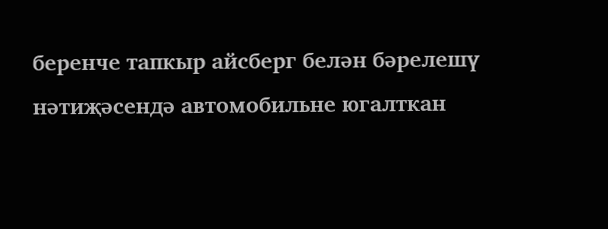беренче тапкыр айсберг белән бәрелешү нәтиҗәсендә автомобильне югалткан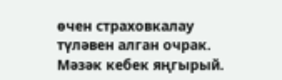өчен страховкалау түләвен алган очрак. Мәзәк кебек яңгырый.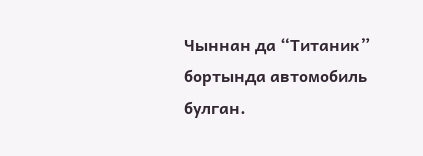Чыннан да “Титаник” бортында автомобиль булган.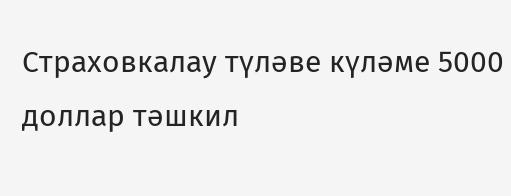Страховкалау түләве күләме 5000 доллар тәшкил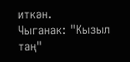иткән.
Чыганак: "Кызыл таң"